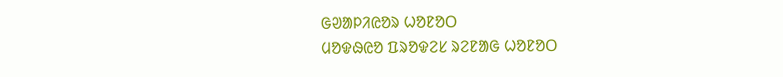ᱜᱣᱟᱞᱤᱭᱚᱨ ᱦᱚᱱᱚᱛ
ᱢᱚᱫᱷᱭᱚ ᱯᱨᱚᱫᱮᱥ ᱨᱮᱱᱟᱜ ᱦᱚᱱᱚᱛ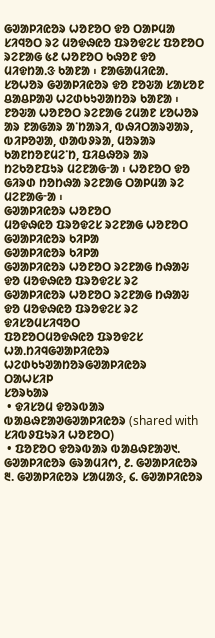ᱜᱣᱟᱞᱤᱭᱚᱨ ᱦᱚᱱᱚᱛ ᱫᱚ ᱛᱟᱞᱢᱟ ᱥᱤᱧᱚᱛ ᱨᱮ ᱢᱚᱫᱷᱭᱚ ᱯᱨᱚᱫᱮᱥ ᱯᱚᱱᱚᱛ ᱨᱮᱱᱟᱜ ᱕᱒ ᱦᱚᱱᱚᱛ ᱠᱷᱚᱱ ᱫᱚ ᱢᱤᱫᱴᱟᱹᱝ ᱠᱟᱱᱟ ᱾ ᱱᱟᱜᱟᱢᱤᱭᱟᱹ ᱥᱚᱦᱚᱨ ᱜᱣᱟᱞᱤᱭᱚᱨ ᱫᱚ ᱱᱚᱶᱟ ᱥᱟᱥᱚᱱ ᱪᱟᱪᱞᱟᱣ ᱦᱮᱰᱠᱩᱣᱟᱴᱚᱨ ᱠᱟᱱᱟ ᱾ ᱱᱚᱶᱟ ᱦᱚᱱᱚᱛ ᱨᱮᱱᱟᱜ ᱮᱢᱟᱱ ᱥᱚᱦᱚᱨ ᱟᱨ ᱱᱟᱜᱟᱨ ᱟᱸᱴᱟᱨᱤ, ᱵᱷᱤᱛᱟᱨᱣᱟᱨ, ᱵᱤᱞᱚᱣᱟ, ᱰᱟᱵᱽᱨᱟ, ᱢᱚᱨᱟᱨ ᱠᱟᱱᱴᱚᱱᱢᱮᱸᱴ, ᱯᱤᱪᱷᱚᱨ ᱟᱨ ᱴᱮᱠᱚᱱᱯᱩᱨ ᱢᱮᱱᱟᱜᱼᱟ ᱾ ᱦᱚᱱᱚᱛ ᱫᱚ ᱜᱤᱨᱰ ᱴᱚᱴᱷᱟ ᱨᱮᱱᱟᱜ ᱛᱟᱞᱢᱟ ᱨᱮ ᱢᱮᱱᱟᱜᱼᱟ ᱾
ᱜᱣᱟᱞᱤᱭᱚᱨ ᱦᱚᱱᱚᱛ
ᱢᱚᱫᱷᱭᱚ ᱯᱨᱚᱫᱮᱥ ᱨᱮᱱᱟᱜ ᱦᱚᱱᱚᱛ
ᱜᱣᱟᱞᱤᱭᱚᱨ ᱠᱤᱞᱟ
ᱜᱣᱟᱞᱤᱭᱚᱨ ᱠᱤᱞᱟ
ᱜᱣᱟᱞᱤᱭᱚᱨ ᱦᱚᱱᱚᱛ ᱨᱮᱱᱟᱜ ᱴᱷᱟᱶ ᱫᱚ ᱢᱚᱫᱷᱭᱚ ᱯᱨᱚᱫᱮᱥ ᱨᱮ
ᱜᱣᱟᱞᱤᱭᱚᱨ ᱦᱚᱱᱚᱛ ᱨᱮᱱᱟᱜ ᱴᱷᱟᱶ ᱫᱚ ᱢᱚᱫᱷᱭᱚ ᱯᱨᱚᱫᱮᱥ ᱨᱮ
ᱫᱤᱥᱚᱢᱥᱤᱧᱚᱛ
ᱯᱚᱱᱚᱛᱢᱚᱫᱷᱭᱚ ᱯᱨᱚᱫᱮᱥ
ᱦᱟᱹᱴᱤᱧᱜᱣᱟᱞᱤᱭᱚᱨ
ᱦᱮᱰᱠᱩᱣᱟᱴᱚᱨᱜᱣᱟᱞᱤᱭᱚᱨ
ᱛᱟᱦᱥᱤᱞ
ᱥᱚᱨᱠᱟᱨ
 • ᱫᱤᱥᱚᱢ ᱫᱚᱨᱵᱟᱨ ᱵᱟᱪᱷᱱᱟᱣᱜᱣᱟᱞᱤᱭᱚᱨ (shared with ᱥᱤᱵᱽᱯᱩᱨᱤ ᱦᱚᱱᱚᱛ)
 • ᱯᱚᱱᱚᱛ ᱫᱚᱨᱵᱟᱨ ᱵᱟᱪᱷᱱᱟᱣ᱑. ᱜᱣᱟᱞᱤᱭᱚᱨ ᱜᱨᱟᱢᱤᱬ, ᱒. ᱜᱣᱟᱞᱤᱭᱚᱨ ᱓. ᱜᱣᱟᱞᱤᱭᱚᱨ ᱥᱟᱢᱟᱝ, ᱔. ᱜᱣᱟᱞᱤᱭᱚᱨ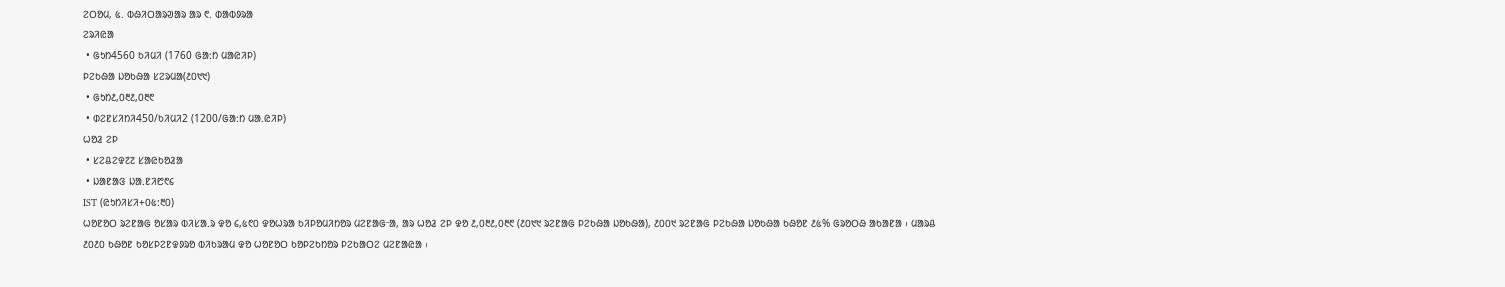ᱮᱛᱚᱢ, ᱕. ᱵᱷᱤᱛᱟᱨᱣᱟᱨ ᱟᱨ ᱖. ᱰᱟᱵᱽᱨᱟ
ᱮᱨᱤᱭᱟ
 • ᱜᱩᱴ4560 ᱠᱤᱢᱤ (1760 ᱜᱟᱺᱴ ᱢᱟᱭᱤᱞ)
ᱞᱮᱠᱷᱟ ᱡᱚᱠᱷᱟ ᱥᱮᱨᱢᱟ(᱒᱐᱑᱑)
 • ᱜᱩᱴ᱒,᱐᱓᱒,᱐᱓᱖
 • ᱰᱮᱱᱥᱤᱴᱤ450/ᱠᱤᱢᱤ2 (1200/ᱜᱟᱺᱴ ᱢᱟᱹᱭᱤᱞ)
ᱦᱚᱲ ᱮᱞ
 • ᱥᱮᱪᱮᱫ᱗᱗ ᱥᱟᱭᱠᱚᱲᱟ
 • ᱡᱟᱱᱟᱝ ᱡᱟᱹᱱᱤ᱘᱖᱔
IST (ᱭᱩᱴᱤᱥᱤ+᱐᱕:᱓᱐)
ᱦᱚᱱᱚᱛ ᱨᱮᱱᱟᱜ ᱚᱥᱟᱨ ᱵᱤᱥᱟᱹᱨ ᱫᱚ ᱔,᱕᱖᱐ ᱫᱚᱦᱨᱟ ᱠᱤᱞᱚᱢᱤᱴᱚᱨ ᱢᱮᱱᱟᱜᱼᱟ, ᱟᱨ ᱦᱚᱲ ᱮᱞ ᱫᱚ ᱒,᱐᱓᱒,᱐᱓᱖ (᱒᱐᱑᱑ ᱨᱮᱱᱟᱜ ᱞᱮᱠᱷᱟ ᱡᱚᱠᱷᱟ), ᱒᱐᱐᱑ ᱨᱮᱱᱟᱜ ᱞᱮᱠᱷᱟ ᱡᱚᱠᱷᱟ ᱠᱷᱚᱱ ᱒᱕% ᱜᱨᱚᱛᱷ ᱟᱠᱟᱱᱟ ᱾ ᱢᱟᱨᱪ ᱒᱐᱒᱐ ᱠᱷᱚᱱ ᱠᱚᱥᱞᱮᱱᱫᱽᱨᱚ ᱵᱤᱠᱨᱟᱢ ᱫᱚ ᱦᱚᱱᱚᱛ ᱠᱚᱞᱮᱠᱴᱚᱨ ᱞᱮᱠᱟᱛᱮ ᱢᱮᱱᱟᱭᱟ ᱾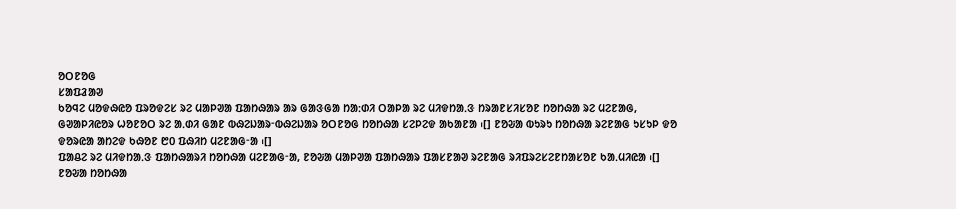ᱚᱛᱱᱚᱜ
ᱥᱟᱯᱲᱟᱣ
ᱠᱚᱧᱮ ᱢᱚᱫᱷᱭᱚ ᱯᱨᱚᱫᱮᱥ ᱨᱮ ᱢᱟᱞᱣᱟ ᱯᱟᱴᱷᱟᱨ ᱟᱨ ᱜᱟᱝᱜᱟ ᱴᱟᱺᱰᱤ ᱛᱟᱞᱟ ᱨᱮ ᱢᱤᱫᱴᱟᱹᱝ ᱴᱨᱟᱱᱥᱤᱥᱚᱱ ᱴᱚᱴᱷᱟ ᱨᱮ ᱢᱮᱱᱟᱜ, ᱜᱣᱟᱞᱤᱭᱚᱨ ᱦᱚᱱᱚᱛ ᱨᱮ ᱟᱹᱰᱤ ᱜᱟᱱ ᱵᱷᱮᱡᱟᱨᱼᱵᱷᱮᱡᱟᱨ ᱚᱛᱱᱚᱜ ᱴᱚᱴᱷᱟ ᱥᱮᱞᱮᱫ ᱟᱠᱟᱱᱟ ᱾[] ᱱᱚᱶᱟ ᱵᱩᱨᱩ ᱴᱚᱴᱷᱟ ᱨᱮᱱᱟᱜ ᱩᱥᱩᱞ ᱫᱚ ᱫᱚᱨᱭᱟ ᱟᱴᱮᱫ ᱠᱷᱚᱱ ᱘᱐ ᱯᱷᱤᱴ ᱢᱮᱱᱟᱜᱼᱟ ᱾[]
ᱯᱟᱪᱮ ᱨᱮ ᱢᱤᱫᱴᱟᱹᱝ ᱯᱟᱴᱷᱟᱨᱤ ᱴᱚᱴᱷᱟ ᱢᱮᱱᱟᱜᱼᱟ, ᱱᱚᱶᱟ ᱢᱟᱞᱣᱟ ᱯᱟᱴᱷᱟᱨ ᱯᱟᱥᱱᱟᱣ ᱨᱮᱱᱟᱜ ᱨᱤᱯᱨᱮᱥᱮᱱᱴᱟᱥᱚᱱ ᱠᱟᱹᱢᱤᱭᱟ ᱾[] ᱱᱚᱶᱟ ᱴᱚᱴᱷᱟ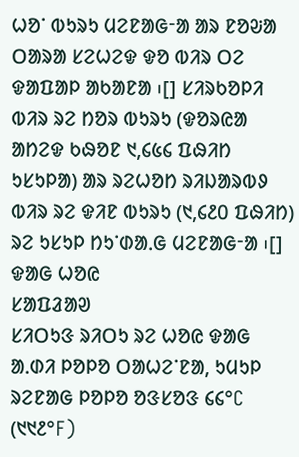ᱦᱚᱸ ᱵᱩᱨᱩ ᱢᱮᱱᱟᱜᱼᱟ ᱟᱨ ᱱᱚᱶᱟ ᱛᱟᱨᱟ ᱥᱮᱦᱮᱫ ᱫᱚ ᱵᱤᱨ ᱛᱮ ᱫᱟᱯᱟᱞ ᱟᱠᱟᱱᱟ ᱾[] ᱥᱤᱨᱠᱚᱞᱤ ᱵᱤᱨ ᱨᱮ ᱴᱚᱨ ᱵᱩᱨᱩ (ᱫᱚᱨᱭᱟ ᱟᱴᱮᱫ ᱠᱷᱚᱱ ᱑,᱔᱕᱔ ᱯᱷᱤᱴ ᱩᱥᱩᱞᱟ) ᱟᱨ ᱨᱮᱦᱚᱴ ᱨᱤᱡᱟᱨᱵᱽ ᱵᱤᱨ ᱨᱮ ᱫᱤᱱ ᱵᱩᱨᱩ (᱑,᱔᱒᱐ ᱯᱷᱤᱴ) ᱨᱮ ᱩᱥᱩᱞ ᱴᱩᱸᱰᱟᱹᱜ ᱢᱮᱱᱟᱜᱼᱟ ᱾[]
ᱫᱟᱜ ᱦᱚᱭ
ᱥᱟᱯᱲᱟᱣ
ᱥᱤᱛᱩᱝ ᱨᱤᱛᱩ ᱨᱮ ᱦᱚᱭ ᱫᱟᱜ ᱟᱹᱰᱤ ᱞᱚᱞᱚ ᱛᱟᱦᱮᱸᱱᱟ, ᱩᱢᱩᱞ ᱨᱮᱱᱟᱜ ᱞᱚᱞᱚ ᱚᱝᱥᱚᱝ ᱔᱔°C (᱑᱑᱒°F)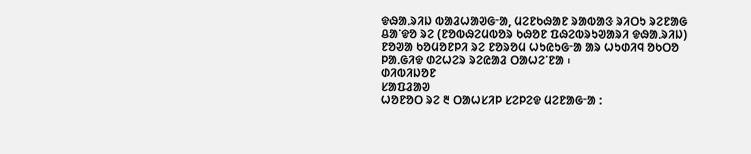ᱫᱷᱟᱹᱨᱤᱡ ᱵᱟᱲᱦᱟᱣᱜᱼᱟ, ᱢᱮᱱᱠᱷᱟᱱ ᱨᱟᱵᱟᱝ ᱨᱤᱛᱩ ᱨᱮᱱᱟᱜ ᱪᱟᱸᱫᱚ ᱨᱮ (ᱱᱚᱵᱷᱮᱢᱵᱚᱨ ᱠᱷᱚᱱ ᱯᱷᱮᱵᱨᱩᱣᱟᱨᱤ ᱫᱷᱟᱹᱨᱤᱡ) ᱱᱚᱣᱟ ᱠᱚᱢᱚᱱᱞᱤ ᱨᱮ ᱱᱚᱨᱚᱢ ᱦᱩᱭᱩᱜᱼᱟ ᱟᱨ ᱦᱩᱰᱤᱧ ᱚᱠᱛᱚ ᱞᱟᱹᱜᱤᱫ ᱰᱮᱦᱮᱨ ᱨᱮᱭᱟᱲ ᱛᱟᱦᱮᱸᱱᱟ ᱾
ᱰᱤᱵᱤᱡᱚᱱ
ᱥᱟᱯᱲᱟᱣ
ᱦᱚᱱᱚᱛ ᱨᱮ ᱓ ᱛᱟᱦᱥᱤᱞ ᱥᱮᱞᱮᱫ ᱢᱮᱱᱟᱜᱼᱟ :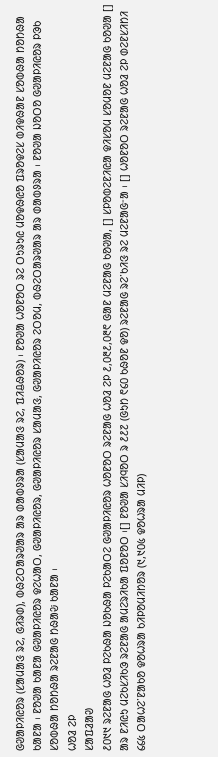ᱜᱣᱟᱞᱤᱭᱚᱨ (ᱥᱟᱢᱟᱝ ᱨᱮ, ᱜᱤᱨᱰ), ᱵᱷᱮᱛᱟᱨᱣᱟᱨ ᱟᱨ ᱰᱟᱵᱽᱨᱟ (ᱥᱟᱢᱟᱝ ᱨᱮ, ᱯᱤᱪᱷᱚᱨ) ᱾ ᱱᱚᱣᱟ ᱦᱚᱱᱚᱛ ᱨᱮ ᱛᱩᱨᱩᱭ ᱢᱚᱫᱷᱭᱚ ᱯᱨᱚᱫᱮᱥ ᱵᱤᱫᱷᱟᱱ ᱥᱚᱵᱷᱟ ᱴᱚᱴᱷᱟ ᱠᱟᱱᱟ ᱾ ᱱᱚᱣᱟ ᱠᱟᱱᱟ ᱜᱣᱟᱞᱤᱭᱚᱨ ᱫᱮᱦᱟᱛ, ᱜᱣᱟᱞᱤᱭᱚᱨ, ᱜᱣᱟᱞᱤᱭᱚᱨ ᱥᱟᱢᱟᱝ, ᱜᱣᱟᱞᱤᱭᱚᱨ ᱮᱛᱚᱢ, ᱵᱷᱮᱛᱟᱨᱣᱟᱨ ᱟᱨ ᱰᱟᱵᱽᱨᱟ ᱾ ᱱᱚᱣᱟ ᱡᱚᱛᱚ ᱜᱣᱟᱞᱤᱭᱚᱨ ᱞᱳᱠ ᱥᱚᱵᱷᱟ ᱴᱚᱴᱷᱟ ᱨᱮᱱᱟᱜ ᱴᱷᱟᱶ ᱠᱟᱱᱟ ᱾
ᱦᱚᱲ ᱮᱞ
ᱥᱟᱯᱲᱟᱣ
᱒᱐᱑᱑ ᱨᱮᱱᱟᱜ ᱦᱚᱲ ᱞᱮᱠᱷᱟ ᱡᱚᱠᱷᱟ ᱞᱮᱠᱟᱛᱮ ᱜᱣᱟᱞᱤᱭᱚᱨ ᱦᱚᱱᱚᱛ ᱨᱮᱱᱟᱜ ᱦᱚᱲ ᱮᱞ ᱒,᱐᱓᱒,᱐᱓᱖ ᱜᱟᱱ ᱢᱮᱱᱟᱜ ᱠᱚᱣᱟ, [] ᱥᱞᱚᱵᱮᱱᱤᱭᱟ ᱫᱤᱥᱚᱢ ᱥᱚᱢᱚᱱ ᱢᱮᱱᱟᱜ ᱠᱚᱣᱟ [] ᱟᱨ ᱱᱤᱭᱩ ᱢᱮᱠᱥᱤᱠᱳ ᱨᱮᱱᱟᱜ ᱟᱢᱮᱨᱤᱠᱟ ᱯᱚᱱᱚᱛ ᱾[] ᱱᱚᱣᱟ ᱥᱤᱧᱚᱛ ᱨ ᱒᱒᱗ (ᱜᱩᱴ ᱖᱔᱐ ᱠᱷᱚᱱ ᱫᱚ) ᱨᱮᱱᱟᱜ ᱨᱮᱸᱠᱤᱝ ᱨᱮ ᱢᱮᱱᱟᱜᱼᱟ ᱾ [] ᱦᱚᱱᱚᱛ ᱨᱮᱱᱟᱜ ᱦᱚᱲ ᱮᱞ ᱰᱮᱱᱥᱤᱴᱤ ᱔᱔᱕ ᱛᱟᱦᱮᱸᱱᱟᱠᱚ ᱫᱚᱦᱨᱟ ᱠᱤᱞᱚᱢᱤᱴᱚᱨ (᱑,᱑᱐᱕ ᱫᱚᱦᱨᱟ ᱢᱤᱞ)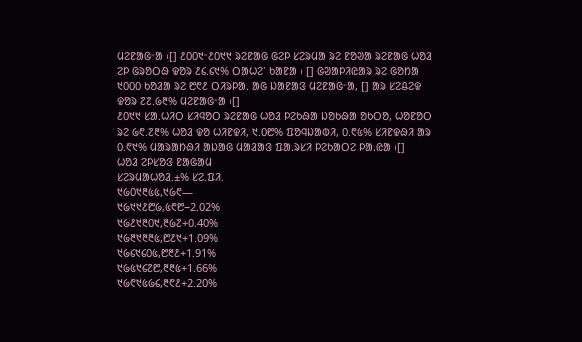ᱢᱮᱱᱟᱜᱼᱟ ᱾[] ᱒᱐᱐᱑ᱼ᱒᱐᱑᱑ ᱨᱮᱱᱟᱜ ᱜᱮᱞ ᱥᱮᱨᱢᱟ ᱨᱮ ᱱᱚᱣᱟ ᱨᱮᱱᱟᱜ ᱦᱚᱲ ᱮᱞ ᱜᱨᱚᱛᱷ ᱫᱚᱨ ᱒᱔.᱔᱑% ᱛᱟᱦᱮᱸ ᱠᱟᱱᱟ ᱾ [] ᱜᱣᱟᱞᱤᱭᱟᱨ ᱨᱮ ᱜᱚᱴᱟ ᱑᱐᱐᱐ ᱠᱚᱲᱟ ᱨᱮ ᱘᱖᱒ ᱛᱤᱨᱞᱟᱹ ᱟᱜ ᱡᱟᱱᱟᱝ ᱢᱮᱱᱟᱜᱼᱟ, [] ᱟᱨ ᱥᱮᱪᱮᱫ ᱫᱚᱨ ᱗᱗.᱙᱓% ᱢᱮᱱᱟᱜᱼᱟ ᱾[]
᱒᱐᱑᱑ ᱥᱟᱹᱦᱤᱛ ᱥᱤᱧᱚᱛ ᱨᱮᱱᱟᱜ ᱦᱚᱲ ᱞᱮᱠᱷᱟ ᱡᱚᱠᱷᱟ ᱚᱠᱛᱚ, ᱦᱚᱱᱚᱛ ᱨᱮ ᱙᱖.᱗᱓% ᱦᱚᱲ ᱫᱚ ᱦᱤᱱᱫᱤ, ᱑.᱐᱘% ᱯᱚᱧᱡᱟᱵᱤ, ᱐.᱖᱕% ᱥᱤᱱᱫᱷᱤ ᱟᱨ ᱐.᱖᱑% ᱢᱟᱨᱟᱴᱷᱤ ᱟᱡᱟᱜ ᱢᱟᱲᱟᱝ ᱯᱟᱹᱨᱥᱤ ᱞᱮᱠᱟᱛᱮ ᱞᱟᱹᱭᱟ ᱾[]
ᱦᱚᱲ ᱮᱞᱥᱚᱝ ᱱᱟᱜᱟᱢ
ᱥᱮᱨᱢᱟᱦᱚᱲ.±% ᱥᱮ.ᱯᱤ.
᱑᱙᱐᱑᱓᱕᱕,᱑᱙᱖—
᱑᱙᱑᱑᱒᱘᱙,᱕᱖᱘−2.02%
᱑᱙᱒᱑᱓᱐᱑,᱓᱙᱗+0.40%
᱑᱙᱓᱑᱓᱓᱕,᱘᱒᱑+1.09%
᱑᱙᱔᱑᱔᱐᱕,᱘᱓᱒+1.91%
᱑᱙᱕᱑᱔᱗᱘,᱓᱓᱕+1.66%
᱑᱙᱖᱑᱕᱙᱔,᱓᱖᱒+2.20%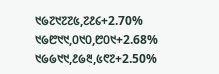᱑᱙᱗᱑᱗᱗᱕,᱗᱒᱔+2.70%
᱑᱙᱘᱑᱑,᱐᱑᱐,᱘᱐᱑+2.68%
᱑᱙᱙᱑᱑,᱒᱙᱓,᱕᱖᱗+2.50%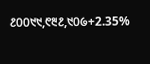᱒᱐᱐᱑᱑,᱖᱓᱒,᱑᱐᱙+2.35%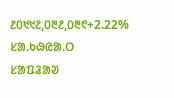᱒᱐᱑᱑᱒,᱐᱓᱒,᱐᱓᱖+2.22%
ᱥᱟᱹᱠᱷᱭᱟᱹᱛ
ᱥᱟᱯᱲᱟᱣ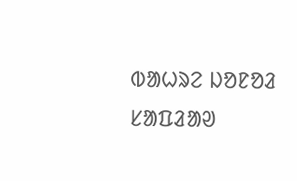ᱵᱟᱦᱨᱮ ᱡᱚᱱᱚᱲ
ᱥᱟᱯᱲᱟᱣ